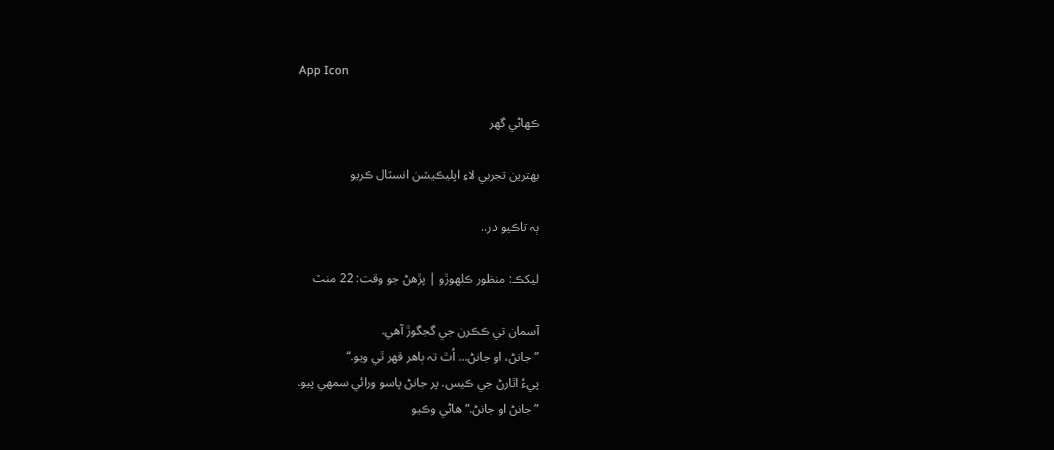App Icon

ڪهاڻي گهر

بهترين تجربي لاءِ اپليڪيشن انسٽال ڪريو

ٻہ تاڪيو در..

ليکڪ: منظور ڪلهوڙو | پڙهڻ جو وقت: 22 منٽ

آسمان تي ڪڪرن جي گجگوڙ آهي.
”جانڻ، او جانڻ... اُٿ تہ ٻاهر قهر ٿي ويو.“
پيءُ اٿارڻ جي ڪيس. پر جانڻ پاسو ورائي سمهي پيو.
”جانڻ او جانڻ.“ هاڻي وڪيو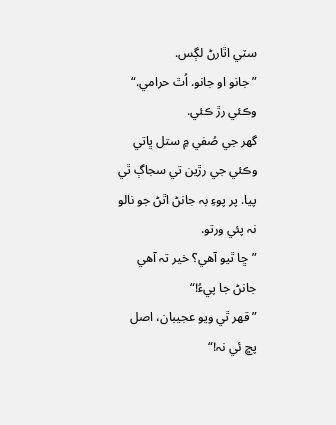سٽي اٿارڻ لڳس.
”جانو او جانو. اُٿ حرامي.“ وڪئي رڙ ڪئي.
گهر جي صُفي ۾ ستل ڀاتي وڪئي جي رڙين تي سجاڳ ٿي پيا. پر پوءِ بہ جانڻ اٿڻ جو نالو نہ پئي ورتو.
”ڇا ٿيو آهي؟ خير تہ آهي جانڻ جا پيءُ!“
” قهر ٿي ويو عجيبان، اصل پڇ ئي نہ!“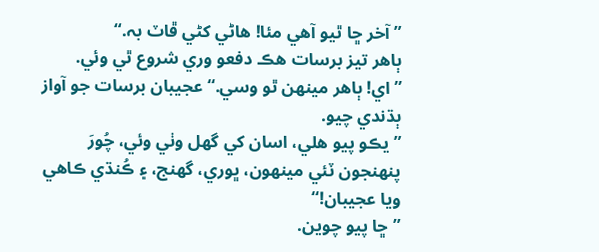” آخر ڇا ٿيو آهي مئا! هاڻي کڻي ڦاٽ بہ.“
ٻاهر تيز برسات هڪ دفعو وري شروع ٿي وئي.
”اي! ٻاهر مينهن ٿو وسي.“ عجيبان برسات جو آواز ٻڌندي چيو.
” يڪو پيو هلي، اسان کي گهل وٺي وئي، چُورَ پنهنجون ٽئي مينهون، ڀوري، گهنج، ۽ ڪُنڌي ڪاهي ويا عجيبان!“
” ڇا پيو چوين.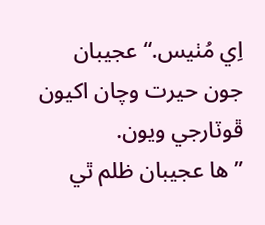اِي مُٺيس.“ عجيبان جون حيرت وچان اکيون ڦوٽارجي ويون.
” ها عجيبان ظلم ٿي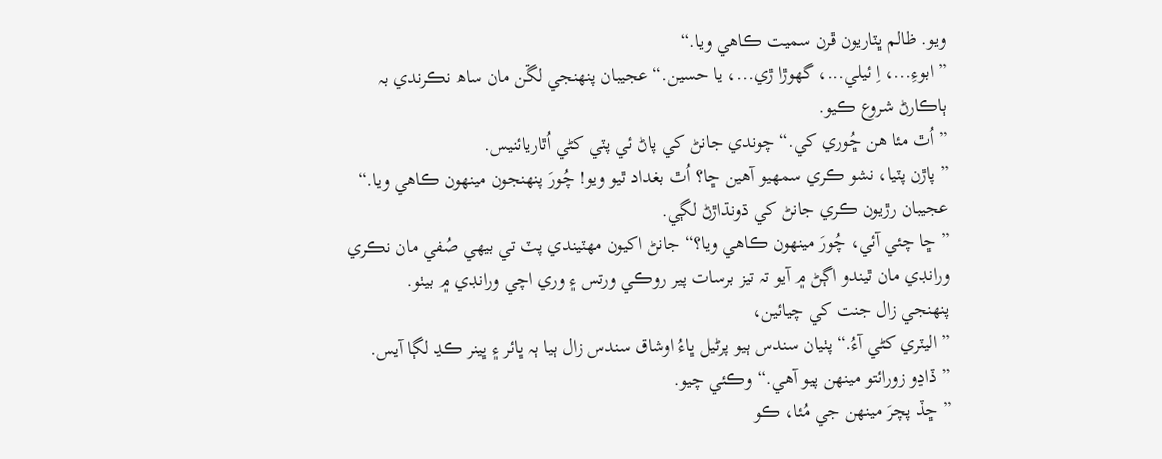ويو. ظالم ڀٽاريون ڦرن سميت ڪاهي ويا.“
” ابوءِ...، اِ ئيلي...، گهوڙا ڙي...، يا حسين.“ عجيبان پنهنجي لڱن مان ساھ نڪرندي بہ ٻاڪارڻ شروع ڪيو.
” اُٿ مئا هن ڇُوري کي.“ چوندي جانڻ کي پاڻ ئي پٽي کڻي اُٿاريائنيس.
” پاڙن پٽيا، نشو ڪري سمهيو آهين ڇا؟ اُٿ بغداد ٿيو ويو! چُورَ پنهنجون مينهون ڪاهي ويا.“ عجيبان رڙيون ڪري جانڻ کي ڌونڌاڙڻ لڳي.
” ڇا چئي آئي، چُورَ مينهون ڪاهي ويا؟“ جانڻ اکيون مهٽيندي پٽ تي بيهي صُفي مان نڪري ورانڊي مان ٿيندو اڳڻ ۾ آيو تہ تيز برسات پير روڪي ورتس ۽ وري اچي ورانڊي ۾ بيٺو.
پنهنجي زال جنت کي چيائين،
” اليٽري کڻي آءُ.“ پٺيان سندس ٻيو پرڻيل ڀاءُ اوشاق سندس زال ٻيا ٻہ ڀائر ۽ ڀينر ڪڍ لڳا آيس.
” ڏاڍو زورائتو مينهن پيو آهي.“ وڪئي چيو.
” ڇڏ پچرَ مينهن جي مُئا، ڪو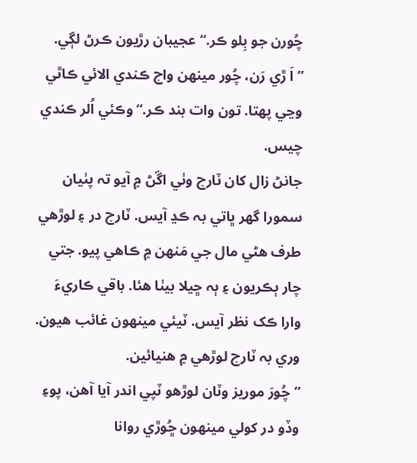چُورن جو بِلو ڪر.“ عجيبان رڙيون ڪرڻ لڳي.
” اَ ڙي رَن، چُور مينهن واچ ڪندي الائي ڪاٿي وڃي پهتا. تون وات بند ڪر.“ وڪئي اُلر ڪندي چيس.
جانڻ زال کان ٽارچ وٺي اڱڻ ۾ آيو تہ پٺيان سمورا گهر ڀاتي بہ ڪڍ آيس. ٽارچ در ۽ لوڙهي طرف هڻي مال جي مَنھن ۾ ڪاهي پيو. جتي چار ٻڪريون ۽ ٻہ ڇيلا بيٺا هئا. باقي ڪاريءَ وارا ڪک نظر آيس. ٽيئي مينهون غائب هيون. وري بہ ٽارچ لوڙهي ۾ هنيائين.
”چُورَ موريز وٽان لوڙهو ٽپي اندر آيا آهن، پوءِ وڏو در کولي مينهون ڇُوڙي روانا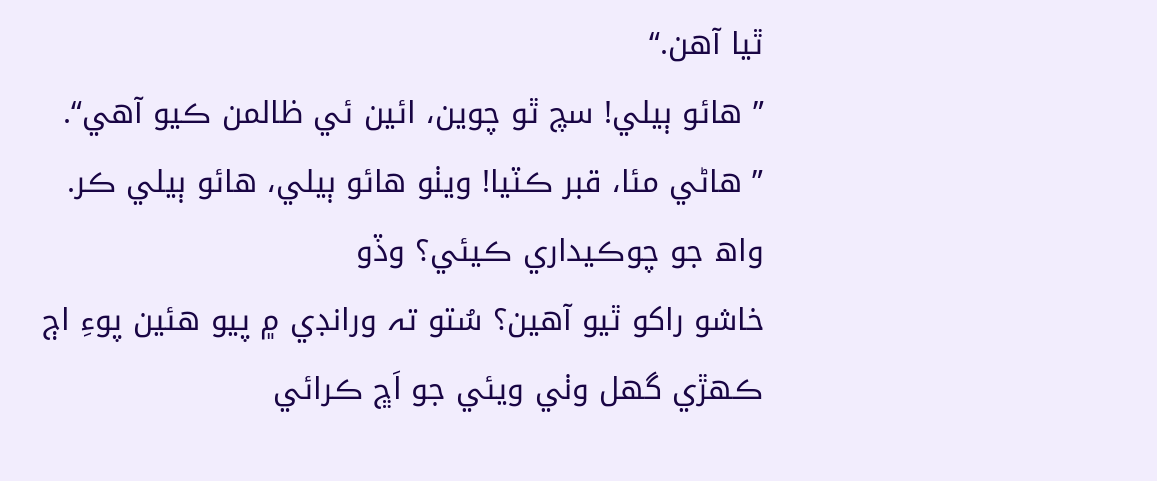ٿيا آهن.“
” هائو ٻيلي! سچ ٿو چوين، ائين ئي ظالمن ڪيو آهي“.
” هاڻي مئا، قبر ڪٽيا! ويٺو هائو ٻيلي، هائو ٻيلي ڪر. واھ جو چوڪيداري ڪيئي؟ وڏو
خاشو راکو ٿيو آهين؟ سُتو تہ ورانڊي ۾ پيو هئين پوءِ اڄ ڪهڙي گهل وٺي ويئي جو اَڇ ڪرائي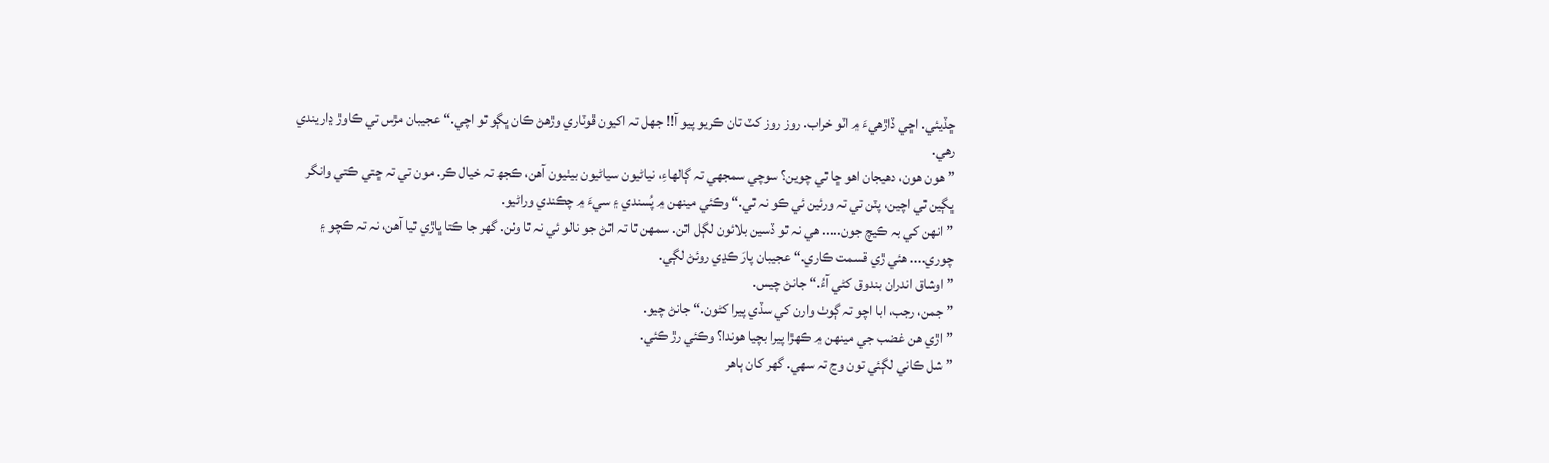ڇڏيئي. اڇي ڏاڙهيءَ ۾ اٽو خراب. روز روز کٽ تان ڪريو پيو آ!! جهل تہ اکيون ڦوٽاري وڙهڻ ڪان ڀڳو ٿو اچي.“ عجيبان مڙس تي ڪاوڙ ڍاريندي رهي.
” هون هون، دهيجان اهو ڇا ٿي چوين؟ سوچي سمجهي تہ ڳالهاءِ، نياڻيون سياڻيون بيٺيون آهن، ڪجھ تہ خيال ڪر. مون تي تہ ڇتي ڪتي وانگر ڀڳين ٿي اچين، پٽن تي تہ ورئين ئي ڪو نہ ٿي.“ وڪئي مينهن ۾ پُسندي ۽ سيءَ ۾ چڪندي وراڻيو.
” انهن کي بہ ڪيچ جون..... هي نہ ٿو ڏسين بلائون لڳل اٿن. سمهن ٿا تہ اٿڻ جو نالو ئي نہ ٿا وٺن. گهر جا ڪتا ڀاڙي ٿيا آهن، نہ تہ ڪچو ۽ چوري.... هئي ڙي قسمت ڪاري.“ عجيبان پارَ ڪڍي روئڻ لڳي.
” اوشاق اندران بندوق کڻي آءُ.“ جانڻ چيس.
” جمن، رجب، ابا اچو تہ ڳوٺ وارن کي سڏي پيرا کڻون.“ جانڻ چيو.
” اڙي هن غضب جي مينهن ۾ ڪهڙا پيرا بچيا هوندا؟ وڪئي رڙ ڪئي.
” شل ڪاني لڳئي تون وڃ تہ سهي. گهر کان ٻاهر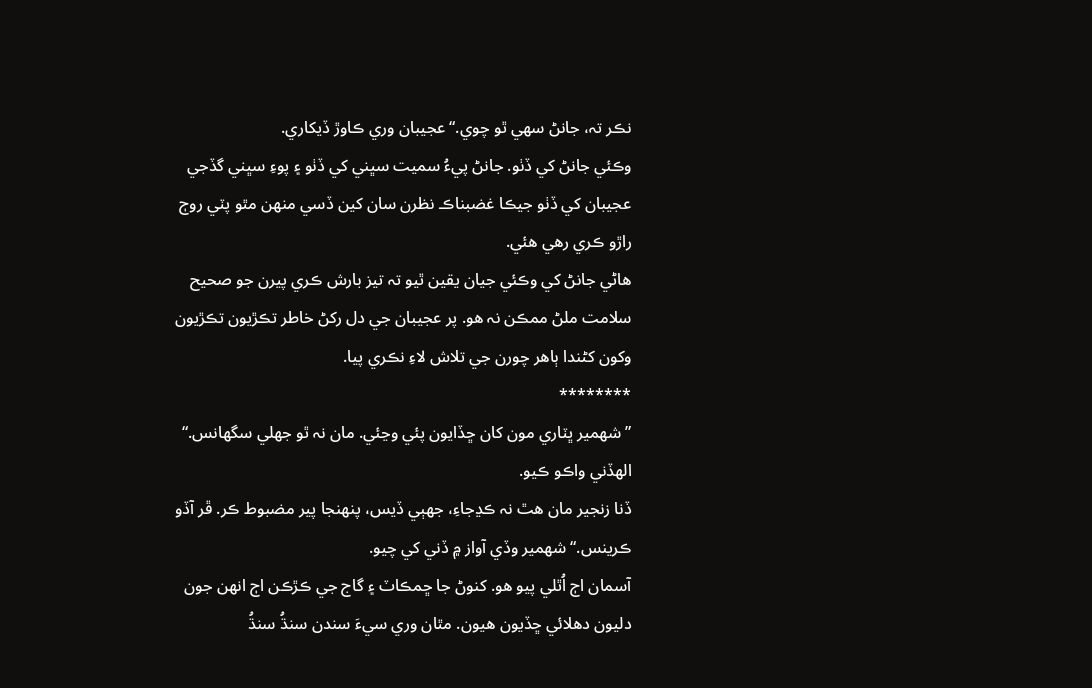نڪر تہ، جانڻ سهي ٿو چوي.“ عجيبان وري ڪاوڙ ڏيکاري.
وڪئي جانڻ کي ڏٺو. جانڻ پيءُ سميت سڀني کي ڏٺو ۽ پوءِ سڀني گڏجي عجيبان کي ڏٺو جيڪا غضبناڪ نظرن سان کين ڏسي منهن مٿو پٽي روڄ راڙو ڪري رهي هئي.
هاڻي جانڻ کي وڪئي جيان يقين ٿيو تہ تيز بارش ڪري پيرن جو صحيح سلامت ملڻ ممڪن نہ هو. پر عجيبان جي دل رکڻ خاطر تڪڙيون تڪڙيون وکون کڻندا ٻاهر چورن جي تلاش لاءِ نڪري پيا.
********
” شهمير ڀٽاري مون کان ڇڏايون پئي وڃئي. مان نہ ٿو جهلي سگهانس.“ الهڏني واڪو ڪيو.
ڏنا زنجير مان هٿ نہ ڪڍجاءِ، جهٻي ڏيس، پنهنجا پير مضبوط ڪر. ڦر آڏو ڪرينس.“ شهمير وڏي آواز ۾ ڏني کي چيو.
آسمان اڄ اُٿلي پيو هو. کنوڻ جا ڇمڪاٽ ۽ گاج جي ڪڙڪن اڄ انهن جون دليون دهلائي ڇڏيون هيون. مٿان وري سيءَ سندن سنڌُ سنڌُ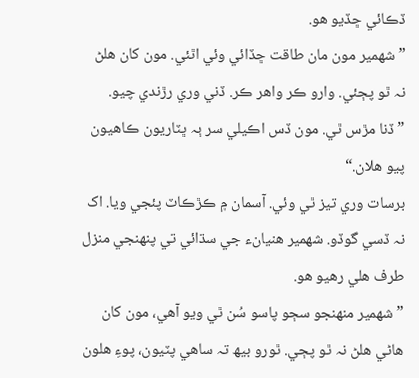ڏڪائي ڇڏيو هو.
” شهمير مون مان طاقت ڇڏائي وئي اٿئي. مون کان هلڻ نہ ٿو پڄئي. وارو ڪر واهر ڪر. ڏني وري رڙندي چيو.
” ڏنا مڙس ٿي. مون ڏس اڪيلي سر ٻہ ڀٽاريون ڪاهيون پيو هلان.“
برسات وري تيز ٿي وئي. آسمان ۾ ڪڙڪاٽ پئجي ويا. اک نہ ڏسي گوڏو. شهمير هنيانء جي سڌائي تي پنهنجي منزل طرف هلي رهيو هو.
” شهمير منهنجو سڄو پاسو سُن ٿي ويو آهي، مون کان هاڻي هلڻ نہ ٿو پڄي. ٿورو بيھ تہ ساهي پٽيون، پوءِ هلون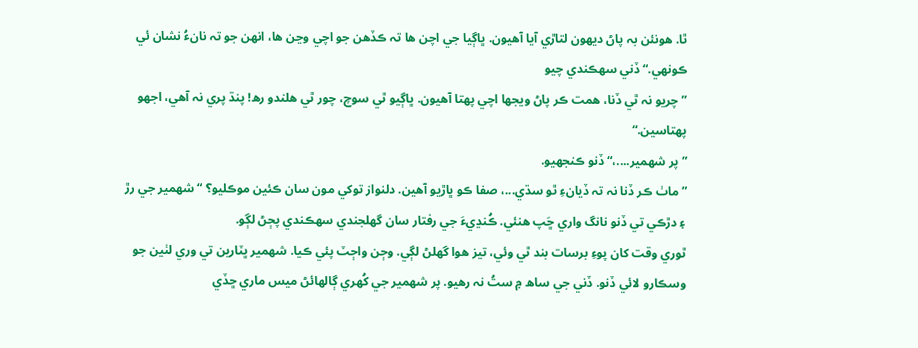ٿا. هونئن بہ پاڻ ديهون لتاڙي آيا آهيون. ڀاڳيا جي اچن ها تہ ڪڏهن جو اچي وڃن ها، انهن جو تہ نانءُ نشان ئي ڪونهي.“ ڏني سهڪندي چيو
” چريو نہ ٿي ڏنا، همت ڪر پاڻ ويجها اچي پهتا آهيون. ڀاڳيو ٿي سوچ، چور ٿي هلندو رھ! پنڌ پري نہ آهي، اجهو پهتاسين.“
” پر شهمير....،“ ڏنو ڪنجهيو.
” ماٺ ڪر ڏنا نہ تہ ڏيانءِ ٿو سڌي...، صفا ڪو ڀاڙيو آهين. دلنواز توکي مون سان ڪئين موڪليو؟ “ شهمير جي رڙ ۽ دڙڪي تي ڏنو نانگ واري ڇَپ هنئي. ڪُنڍيءَ جي رفتار سان گهلجندي سهڪندي پڄڻ لڳو.
ٿوري وقت کان پوءِ برسات بند ٿي وئي، تيز هوا گهلڻ لڳي. وڄن واڄٽ پئي ڪيا. شهمير ڀٽارين تي وري لٺين جو وسڪارو لائي ڏنو. ڏني جي ساھ ۾ ستُ نہ رهيو. پر شهمير جي کُھري ڳالهائڻ ميس ماري ڇڏي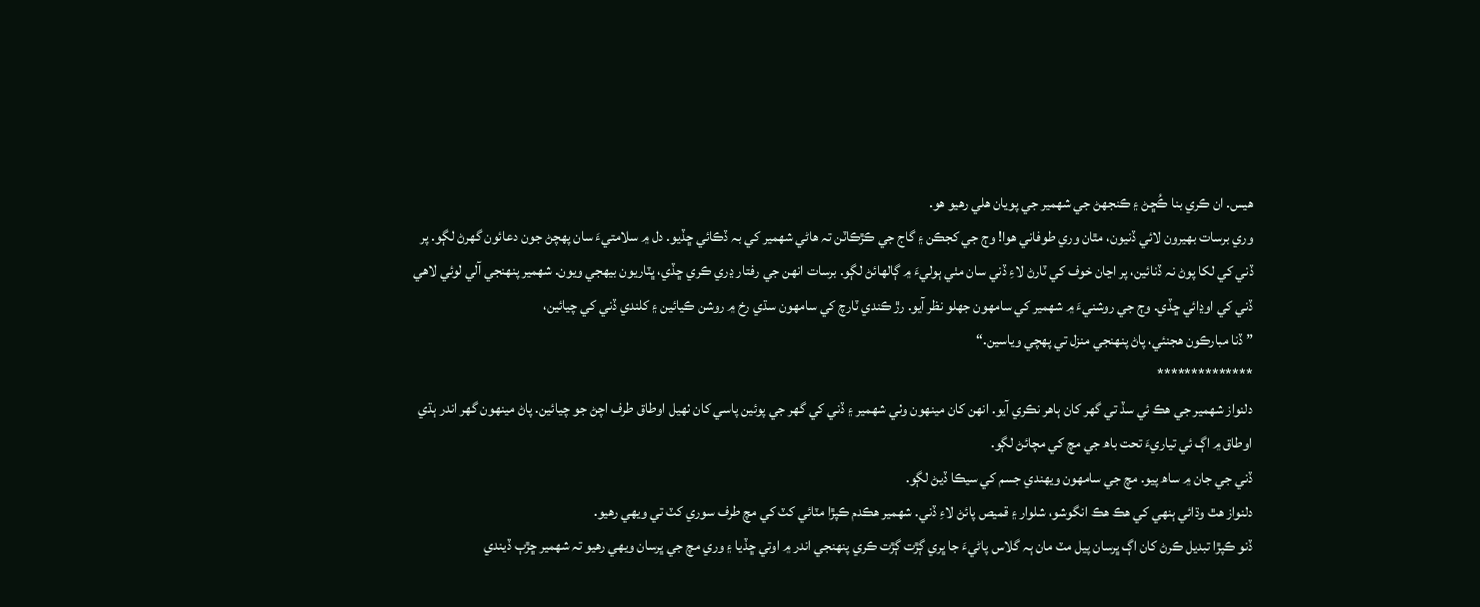هيس. ان ڪري بنا ڪُڇڻ ۽ ڪنجهڻ جي شهمير جي پويان هلي رهيو هو.
وري برسات بهيرون لائي ڏنيون، مٿان وري طوفاني هوا! وڄ جي کجڪن ۽ گاج جي ڪڙڪاٽن تہ هاڻي شهمير کي بہ ڏڪائي ڇڏيو. دل ۾ سلامتيءَ سان پهچڻ جون دعائون گهرڻ لڳو. پر ڏني کي لکا پوڻ نہ ڏنائين، پر اڃان خوف کي ٽارڻ لاءِ ڏني سان مٺي ٻوليءَ ۾ ڳالهائڻ لڳو. برسات انهن جي رفتار ڍري ڪري ڇڏي، ڀٽاريون بيهجي ويون. شهمير پنهنجي آلي لوئي لاهي ڏني کي اوڍائي ڇڏي. وڄ جي روشنيءَ ۾ شهمير کي سامهون جهلو نظر آيو. رڙ ڪندي ٽارچ کي سامهون سڌي رخ ۾ روشن ڪيائين ۽ کلندي ڏني کي چيائين،
” ڏنا مبارڪون هجنئي، پاڻ پنهنجي منزل تي پهچي وياسين.“
**************
دلنواز شهمير جي هڪ ئي سڏ تي گهر کان ٻاهر نڪري آيو. انهن کان مينهون وٺي شهمير ۽ ڏني کي گهر جي پوئين پاسي کان ٺهيل اوطاق طرف اچڻ جو چيائين. پاڻ مينهون گهر اندر ٻڌي اوطاق ۾ اڳ ئي تياريءَ تحت باھ جي مچ کي مچائڻ لڳو.
ڏني جي جان ۾ ساھ پيو. مچ جي سامهون ويهندي جسم کي سيڪا ڏيڻ لڳو.
دلنواز هٿ وڌائي ٻنهي کي هڪ هڪ انگوشو، شلوار ۽ قميص پائڻ لاءِ ڏني. شهمير هڪدم ڪپڙا مٽائي کٽ کي مچ طرف سوري کٽ تي ويهي رهيو.
ڏنو ڪپڙا تبديل ڪرڻ کان اڳ ڀرسان پيل مٽ مان ٻہ گلاس پاڻيءَ جا ڀري ڳڙت ڳڙت ڪري پنهنجي اندر ۾ اوتي ڇڏيا ۽ وري مچ جي ڀرسان ويهي رهيو تہ شهمير ڇڙٻ ڏيندي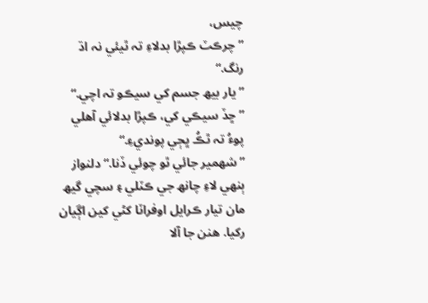چيس،
” چرڪٽ ڪپڙا بدلاءِ تہ ٿيئي نہ اڌ رنگ.“
” يار بيھ جسم کي سيڪو تہ اچي.“
” ڇڏ سيڪي کي، ڪپڙا بدلائي آهلي پوءُ تہ ٿڪُ ڀڄي پونديءِ.“
” شهمير جائي ٿو چوئي ڏنا.“ دلنواز ٻنهي لاءِ چانھ جي ڪٽلي ۽ سچي گيھ مان تيار ڪرايل اوفراٽا کڻي کين اڳيان رکيا. هنن جا آلا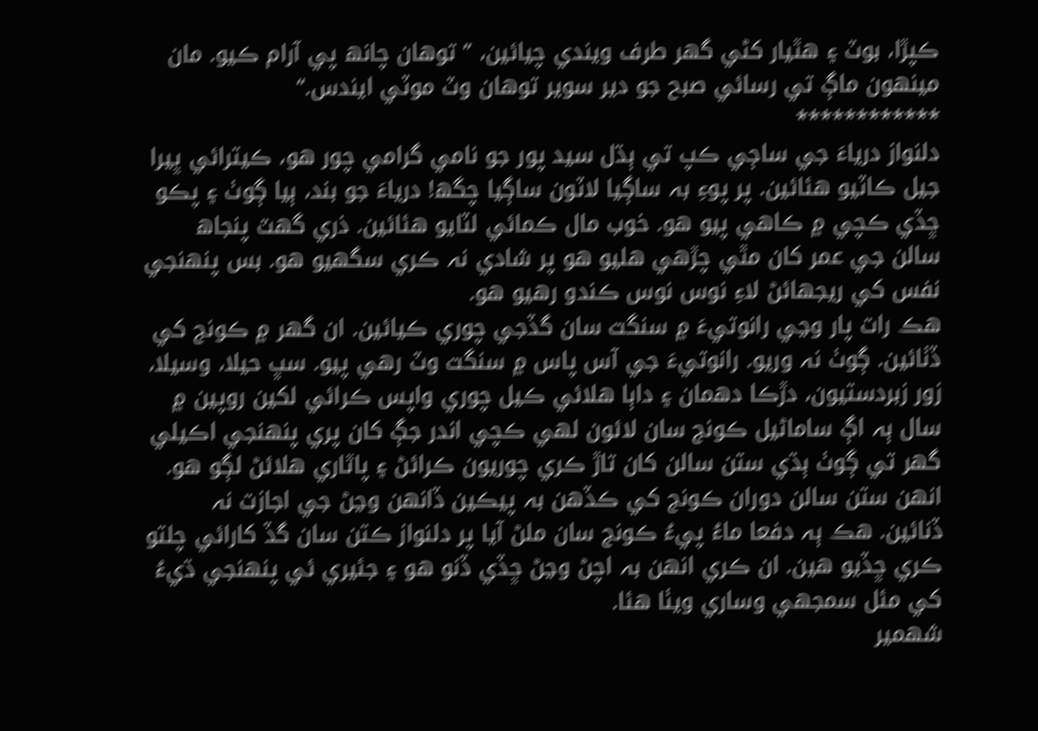ڪپڙا، بوٽ ۽ هٿيار کڻي گهر طرف ويندي چيائين، ” توهان چانھ پي آرام ڪيو. مان مينهون ماڳ تي رسائي صبح جو دير سوير توهان وٽ موٽي ايندس.“
************
دلنواز درياءَ جي ساڄي ڪپ تي ٻڌل سيد پور جو نامي گرامي چور هو، ڪيترائي ڀيرا جيل ڪاٽيو هئائين. پر پوءِ بہ ساڳيا لاٽون ساڳيا چگھ! درياءَ جو بند، ٻيا ڳوٺ ۽ پڪو ڇڏي ڪچي ۾ ڪاهي پيو هو. خوب مال ڪمائي لٽايو هئائين. ذري گهٽ پنجاھ سالن جي عمر کان مٿي چڙهي هليو هو پر شادي نہ ڪري سگهيو هو. بس پنهنجي نفس کي ريجهائڻ لاءِ نوس نوس ڪندو رهيو هو.
هڪ رات پار وڃي رانوتيءَ ۾ سنگت سان گڏجي چوري ڪيائين. ان گهر ۾ ڪونج کي ڏٺائين. ڳوٺ نہ وريو. رانوتيءَ جي آس پاس ۾ سنگت وٽ رهي پيو. سڀ حيلا، وسيلا، زور زبردستيون، دڙڪا دهمان ۽ داٻا هلائي ڪيل چوري واپس ڪرائي لکين روپين ۾ سال ٻہ اڳ ساماڻيل ڪونج سان لائون لهي ڪچي اندر جڳ کان پري پنهنجي اڪيلي گهر تي ڳوٺ ٻڌي ستن سالن کان تاڙ ڪري چوريون ڪرائڻ ۽ پاٿاري هلائڻ لڳو هو.
انهن ستن سالن دوران ڪونج کي ڪڏهن بہ پيڪين ڏانهن وڃڻ جي اجازت نہ ڏنائين. هڪ ٻہ دفعا ماءُ پيءُ ڪونج سان ملڻ آيا پر دلنواز ڪتن سان گڏ کارائي چلتو ڪري ڇڏيو هين. ان ڪري انهن بہ اچڻ وڃڻ ڇڏي ڏنو هو ۽ جئيري ئي پنهنجي ڌيءُ کي مئل سمجهي وساري ويٺا هئا.
شهمير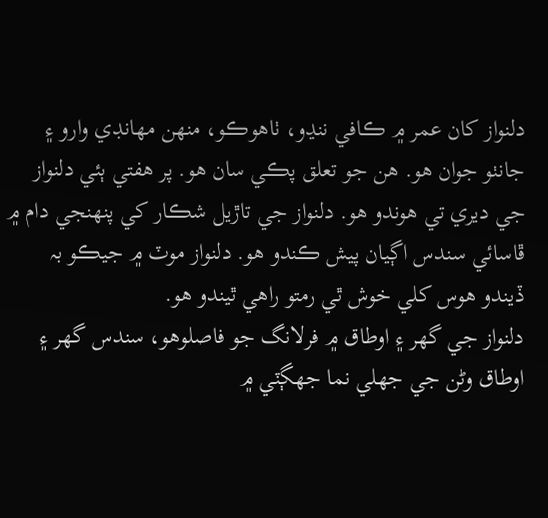دلنواز کان عمر ۾ ڪافي ننڍو، ٺاهوڪو، منهن مهانڊي وارو ۽ جانٺو جوان هو. هن جو تعلق پڪي سان هو. پر هفتي ٻئي دلنواز جي ديري تي هوندو هو. دلنواز جي تاڙيل شڪار کي پنهنجي دام ۾ ڦاسائي سندس اڳيان پيش ڪندو هو. دلنواز موٽ ۾ جيڪو بہ ڏيندو هوس کلي خوش ٿي رمتو راهي ٿيندو هو.
دلنواز جي گهر ۽ اوطاق ۾ فرلانگ جو فاصلوهو، سندس گهر ۽ اوطاق وڻن جي جهلي نما جهڳٽي ۾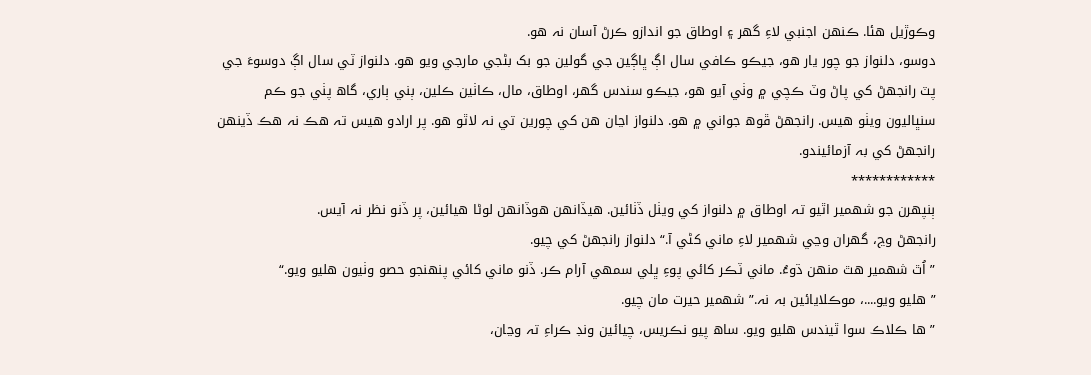وڪوڙيل هئا. ڪنهن اجنبي لاءِ گهر ۽ اوطاق جو اندازو ڪرڻ آسان نہ هو.
دوسو، دلنواز جو چور يار هو، جيڪو ڪافي سال اڳ ڀاڳين جي گولين جو بک بڻجي مارجي ويو هو. دلنواز ٽي سال اڳ دوسوءَ جي پٽ رانجهڻ کي پاڻ وٽ ڪچي ۾ وٺي آيو هو، جيڪو سندس گهر، اوطاق، مال، ڪاٺين ڪلين، ٻني ٻاري، گاھ پٺي جو ڪم سنڀاليون ويٺو هيس. رانجهڻ ڦوھ جواني ۾ هو. دلنواز اڃان هن کي چورين تي نہ لاٿو هو. پر ارادو هيس تہ هڪ نہ هڪ ڏينهن رانجهڻ کي بہ آزمائيندو.
************
ٻنپهرن جو شهمير اٿيو تہ اوطاق ۾ دلنواز کي ويٺل ڏٺائين. هيڏانهن هوڏانهن لوڻا هيائين، پر ڏنو نظر نہ آيس.
رانجهڻ وڃ، گهران وڃي شهمير لاءِ ماني کڻي آ.“ دلنواز رانجهڻ کي چيو.
”اُٿ شهمير هٿ منهن ڌوءُ. ماني ٽڪر کائي پوءِ ڀلي سمهي آرام ڪر. ڏنو ماني کائي پنهنجو حصو وٺيون هليو ويو.“
” هليو ويو....، موڪلايائين بہ نہ.” شهمير حيرت مان چيو.
” ها ڪلاڪ سوا ٿيندس هليو ويو. ساھ پيو نڪريس، چيائين ونڊ ڪراءِ تہ وڃان،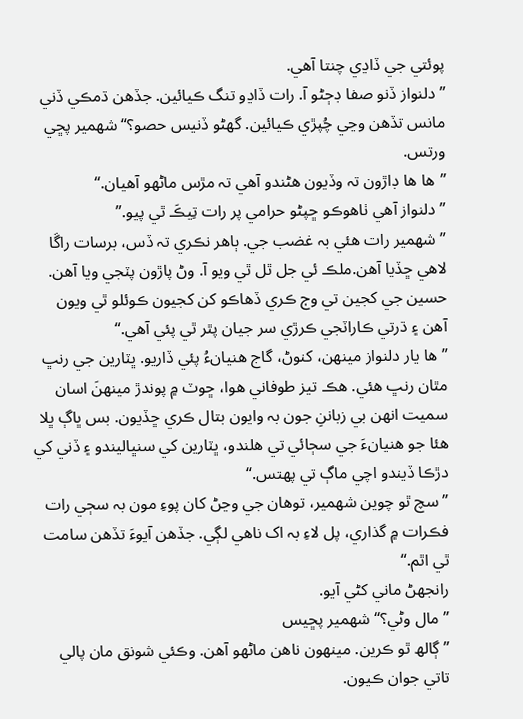پوئتي جي ڏاڍي چنتا آهي.
” دلنواز ڏنو صفا ڊڄڻو آ. رات ڏاڍو تنگ ڪيائين. جڏهن ڌمڪي ڏني مانس تڏهن وڃي چُپڙي ڪيائين. گهڻو ڏنيس حصو؟“ شهمير پڇي ورتس.
”ها ها ڊاڙون تہ وڏيون هڻندو آهي تہ مڙس ماڻهو آهيان.“
” دلنواز آهي ٺاهوڪو ڇپڻو حرامي پر رات تِيڪَ ٿي پيو.”
” شهمير رات هئي بہ غضب جي. ٻاهر نڪري تہ ڏس، برسات راڱا لاهي ڇڏيا آهن.ملڪ ئي جل ٿل ٿي ويو آ. وڻ پاڙون پٽجي ويا آهن. حسين جي کجين تي وڄ ڪري ڏهاڪو کن کجيون ڪوئلو ٿي ويون آهن ۽ ڌرتي ڪاراٽجي ڪرڙي سر جيان پٿر ٿي پئي آهي.“
” ها يار دلنواز مينهن، کنوڻ، گاج هنيانءُ پئي ڏاريو. ڀٽارين جي رنڀ مٿان رنڀ هئي. هڪ تيز طوفاني هوا، ڇوٽ ۾ پوندڙ مينهنَ اسان سميت انهن بي زباننِ جون بہ وايون بتال ڪري ڇڏيون. بس ڀاڳ ڀلا هئا جو هنيانءَ جي سڄائي تي هلندو، ڀٽارين کي سنڀاليندو ۽ ڏني کي دڙڪا ڏيندو اچي ماڳ تي پهتس.“
”سچ ٿو چوين شهمير، توهان جي وڃڻ کان پوءِ مون بہ سڄي رات فڪرات ۾ گذاري، پل لاءِ بہ اک ناهي لڳي. جڏهن آيوءَ تڏهن سامت ٿي اٿم.“
رانجهڻ ماني کڻي آيو.
” مال وڻي؟“ شهمير پڇيس
” ڳالھ ٿو ڪرين. مينهون ناهن ماڻهو آهن. وڪئي شونق مان پالي تاتي جوان ڪيون.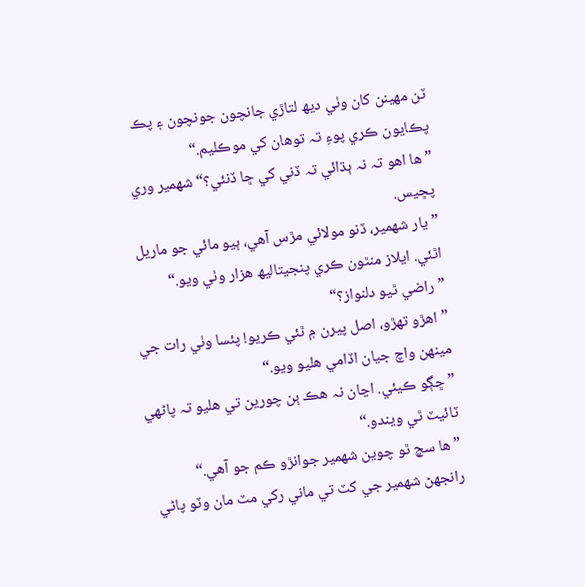ٽن مهينن کان وٺي ديھ لتاڙي جانچون جونچون ۽ پڪ پڪايون ڪري پوءِ تہ توهان کي موڪليم.“
” ها اهو تہ نہ ٻڌائي تہ ڏني کي ڇا ڏنئي؟“ شهمير وري پڇيس.
” يار شهمير، ڏنو مولائي مڙس آهي، ٻيو مائي جو ماريل اٿئي. ايلاز منٿون ڪري پنجيتاليھ هزار وٺي ويو.“
” راضي ٿيو دلنواز؟“
” اهڙو تهڙو، اصل پيرن ۾ ٿئي ڪريو! پئسا وٺي رات جي مينهن واچ جيان اڏامي هليو ويو.“
” ڇڳو ڪيئي. اڃان نہ هڪ ٻن چورين تي هليو تہ پاڻهي ٽائيٽ ٿي ويندو.“
” ها سچ ٿو چوين شهمير جوانڙو ڪم جو آهي.“
رانجهڻ شهمير جي کٽ تي ماني رکي مٽ مان وٽو پاڻي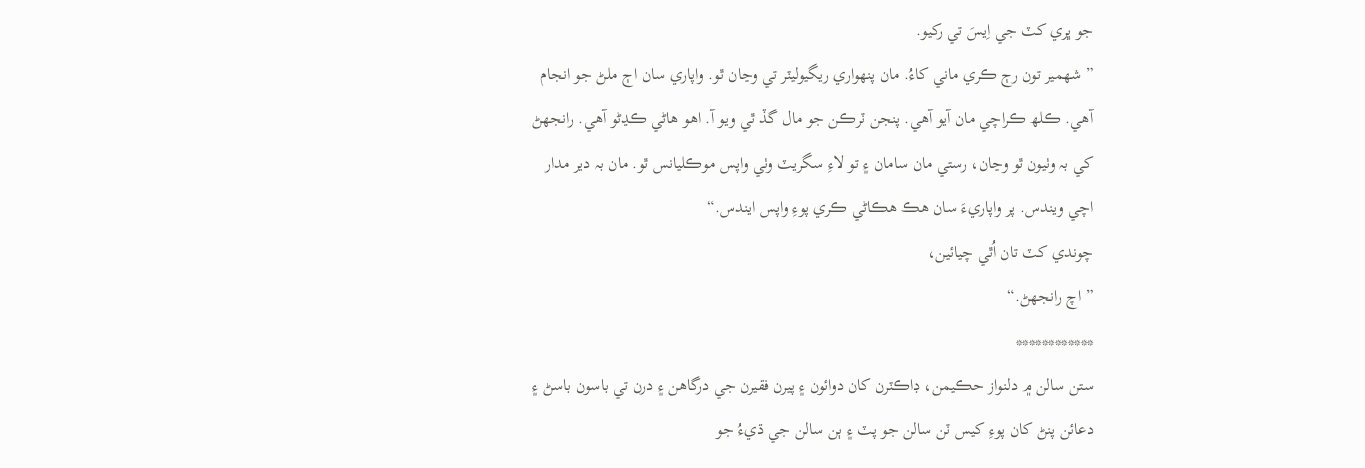جو ڀري کٽ جي اِيسَ تي رکيو.
” شهمير تون رڄ ڪري ماني کاءُ. مان پنهواري ريگيوليٽر تي وڃان ٿو. واپاري سان اڄ ملڻ جو انجام آهي. ڪلھ ڪراچي مان آيو آهي. پنجن ٽرڪن جو مال گڏ ٿي ويو آ. اهو هاڻي ڪڍڻو آهي. رانجهڻ کي بہ وٺيون ٿو وڃان، رستي مان سامان ۽ تو لاءِ سگريٽ وٺي واپس موڪليانس ٿو. مان بہ دير مدار اچي ويندس. پر واپاريءَ سان هڪ هڪاڻي ڪري پوءِ واپس ايندس.“
چوندي کٽ تان اُٿي چيائين،
” اچ رانجهڻ.“
************
ستن سالن ۾ دلنواز حڪيمن، ڊاڪٽرن کان دوائون ۽ پيرن فقيرن جي درگاهن ۽ درن تي باسون باسڻ ۽ دعائن پنڻ کان پوءِ کيس ٽن سالن جو پٽ ۽ ٻن سالن جي ڌيءُ جو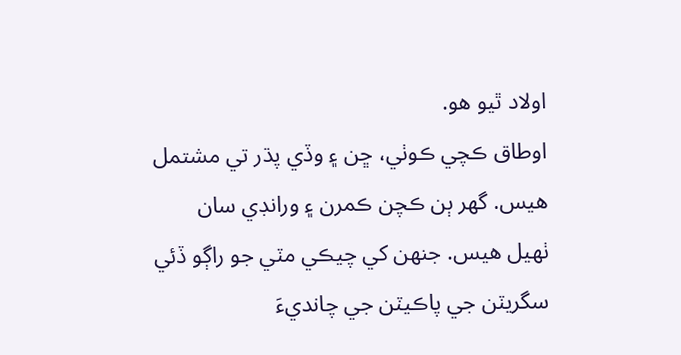اولاد ٿيو هو.
اوطاق ڪچي ڪوٺي، ڇن ۽ وڏي پڌر تي مشتمل هيس. گهر ٻن ڪچن ڪمرن ۽ ورانڊي سان ٺهيل هيس. جنهن کي چيڪي مٽي جو راڳو ڏئي سگريٽن جي پاڪيٽن جي چانديءَ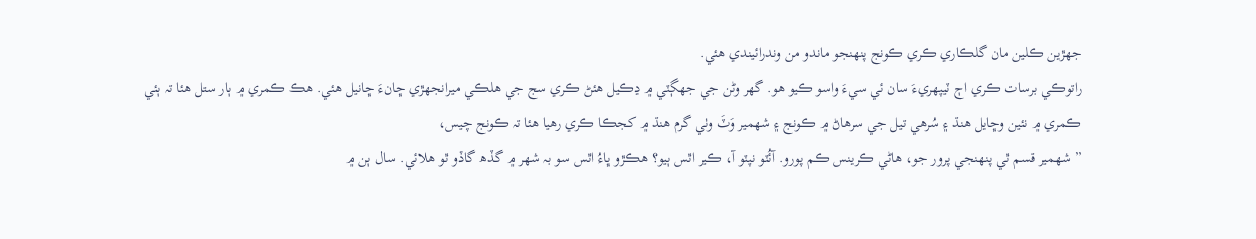جهڙين ڪلين مان گلڪاري ڪري ڪونج پنهنجو ماندو من وندرائيندي هئي.
راتوڪي برسات ڪري اڄ ٽيپهريءَ سان ئي سيءَ واسو ڪيو هو. گهر وڻن جي جهڳٽي ۾ ڍڪيل هئڻ ڪري سج جي هلڪي ميرانجهڙي ڇانءَ ڇانيل هئي. هڪ ڪمري ۾ ٻار ستل هئا تہ ٻئي ڪمري ۾ نئين وڇايل هنڌ ۽ سُرهي تيل جي سرهاڻ ۾ ڪونج ۽ شهمير وَٽَ وٺي گرم هنڌ ۾ کجڪا ڪري رهيا هئا تہ ڪونج چيس،
” شهمير قسم ٿي پنهنجي پرور جو، هاڻي ڪرينس ڪم پورو. آئُٽو نپٽو آ، ڪير اٿس ٻيو؟ هڪڙو ڀاءُ اٿس سو بہ شهر ۾ گڏھ گاڏو ٿو هلائي. سال ٻن ۾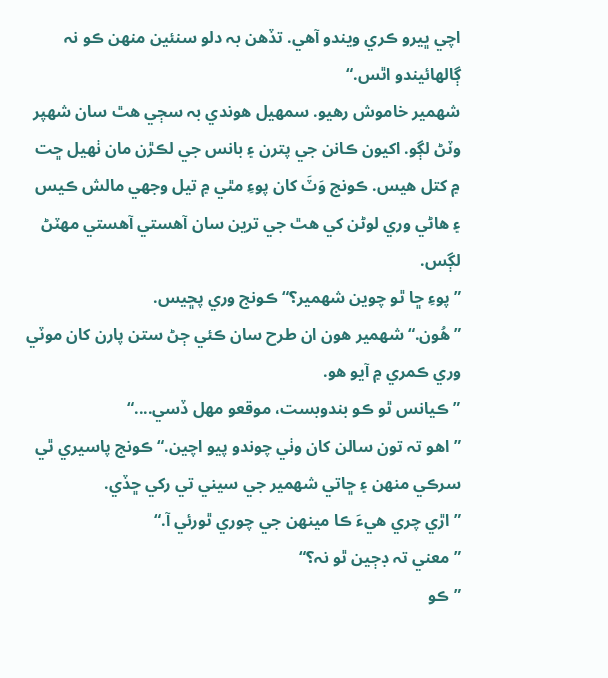اچي ڀيرو ڪري ويندو آهي. تڏهن بہ دلو سنئين منهن ڪو نہ ڳالهائيندو اٿس.“
شهمير خاموش رهيو. سمهيل هوندي بہ سڄي هٿ سان شهپر وٽڻ لڳو. اکيون ڪانن جي پترن ۽ بانس جي لڪڙن مان ٺهيل ڇت ۾ کتل هيس. ڪونج وَٽَ کان پوءِ مٿي ۾ تيل وجهي مالش ڪيس ۽ هاڻي وري لوڻن کي هٿ جي ترين سان آهستي آهستي مهٽڻ لڳس.
” پوءِ ڇا ٿو چوين شهمير؟“ ڪونج وري پڇيس.
” هُون.“ شهمير هون ان طرح سان ڪئي ڄڻ ستن پارن کان موٽي وري ڪمري ۾ آيو هو.
” ڪيانس ٿو ڪو بندوبست، موقعو مهل ڏسي....“
” اهو تہ تون سالن کان وٺي چوندو پيو اچين.“ ڪونج پاسيري ٿي سرڪي منهن ۽ ڇاتي شهمير جي سيني تي رکي ڇڏي.
” اڙي چري هيءَ ڪا مينهن جي چوري ٿورئي آ.“
” معني تہ ڊڄين ٿو نہ؟“
” ڪو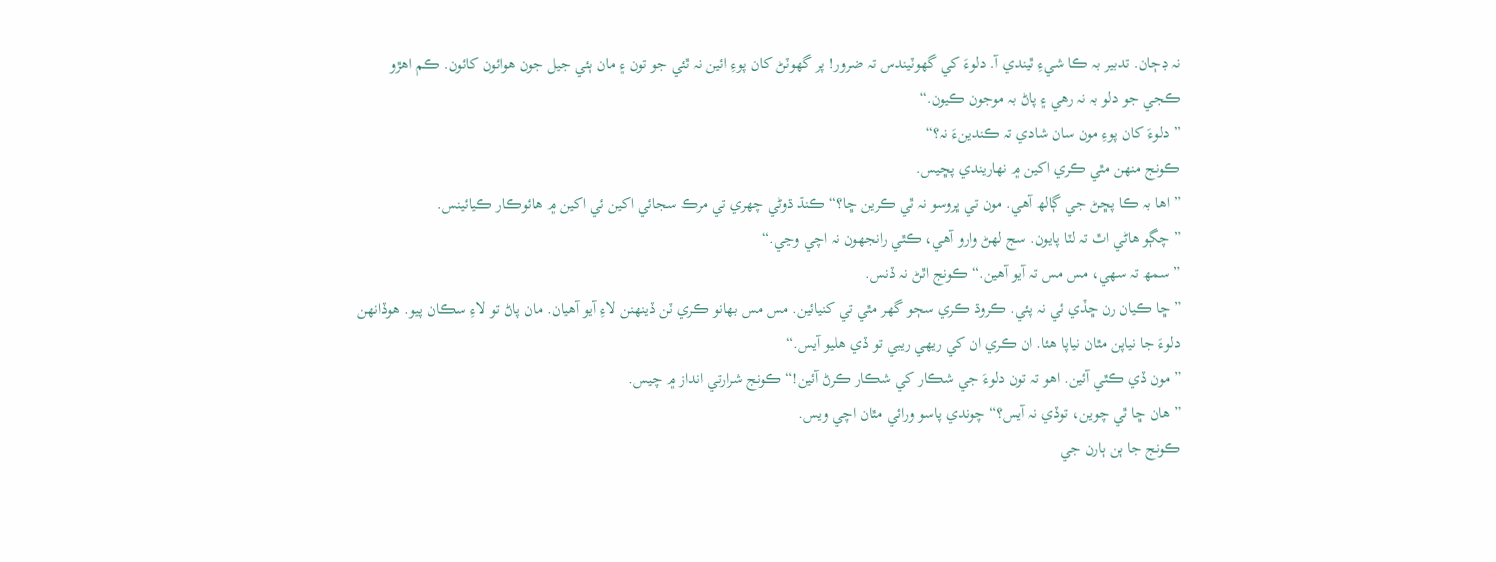نہ ڊڄان. تدبير بہ ڪا شيءِ ٿيندي آ. دلوءَ کي گهوٽيندس تہ ضرور! پر گهوٽڻ کان پوءِ ائين نہ ٿئي جو تون ۽ مان ٻئي جيل جون هوائون کائون. ڪم اهڙو ڪجي جو دلو بہ نہ رهي ۽ پاڻ بہ موجون ڪيون.“
” دلوءَ کان پوءِ مون سان شادي تہ ڪندينءَ نہ؟“
ڪونج منهن مٿي ڪري اکين ۾ نهاريندي پڇيس.
”اها بہ ڪا پڇڻ جي ڳالھ آهي. مون تي ڀروسو نہ ٿي ڪرين ڇا؟“ ڪنڌ ڌوڻي چهري تي مرڪ سجائي اکين ئي اکين ۾ هائوڪار ڪيائينس.
” چڳو هاڻي اٿ تہ لٽا پايون. سج لهڻ وارو آهي، ڪٿي رانجهون نہ اچي وڃي.“
” سمھ تہ سهي، مس مس تہ آيو آهين.“ ڪونج اٿڻ نہ ڏنس.
” ڇا ڪيان رن ڇڏي ئي نہ پئي. ڪروڌ ڪري سڄو گهر مٿي تي کنيائين. مس مس بهانو ڪري ٽن ڏينهنن لاءِ آيو آهيان. مان پاڻ تو لاءِ سڪان پيو. هوڏانهن دلوءَ جا نياپن مٿان نياپا هئا. ان ڪري ان کي ريهي ريبي تو ڏي هليو آيس.“
” مون ڏي ڪٿي آئين. اهو تہ تون دلوءَ جي شڪار کي شڪار ڪرڻ آئين!“ ڪونج شرارتي انداز ۾ چيس.
” هان ڇا ٿي چوين، توڏي نہ آيس؟“ چوندي پاسو ورائي مٿان اچي ويس.
ڪونج جا ٻن ٻارن جي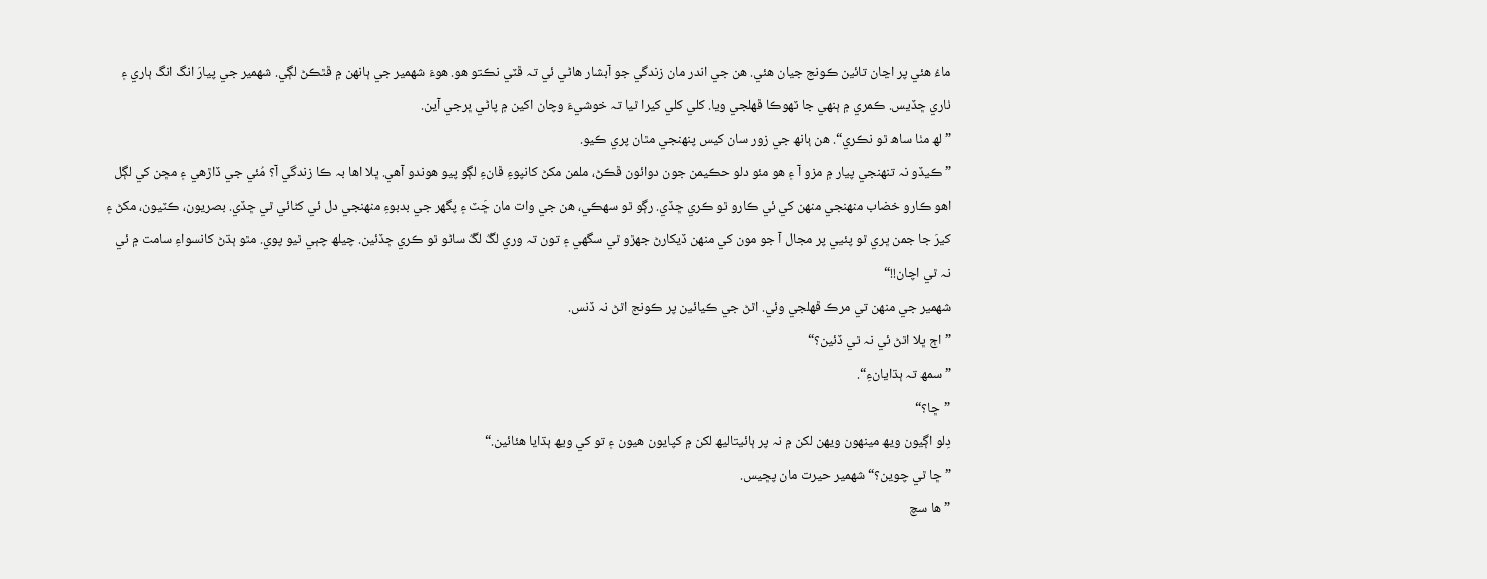ماءُ هئي پر اڃان تائين ڪونج جيان هئي. هن جي اندر مان زندگي جو آبشار هاڻي ئي تہ ڦٽي نڪتو هو. هوءَ شهمير جي ٻانهن ۾ ڦٿڪڻ لڳي. شهمير جي پيارَ انگ انگ ٻاري ۽ ٺاري ڇڏيس. ڪمري ۾ ٻنهي جا ٽهوڪا ڦهلجي ويا. کلي کلي کيرا ٿيا تہ خوشيءَ وچان اکين ۾ پاڻي ڀرجي آين.
” لھ مٺا ساھ ٿو نڪري“. هن ٻانھ جي زور سان کيس پنهنجي مٿان پري ڪيو.
” ڪيڏو نہ تنهنجي پيار ۾ مزو آ ۽ هو مئو دلو حڪيمن جون دوائون ڦڪڻ، ملمن مکڻ کانپوءِ ڦانءِ لڳو پيو هوندو آهي. ڀلا اها بہ ڪا زندگي آ؟ مُئي جي ڏاڙهي ۽ مڇن کي لڳل اهو ڪارو خضاب منهنجي منهن کي ئي ڪارو ٿو ڪري ڇڏي. رڳو ٿو سهڪي، هن جي وات مان ڇَٽ ۽ پگهر جي بدبوءِ منهنجي دل ئي کڻائي ٿي ڇڏي. بصريون، ڪٽيون، مکڻ ۽ کيرَ جا جمن ڀري ٿو پئيي پر مجال آ جو مون کي منهن ڏيکارڻ جهڙو ٿي سگهي ۽ تون تہ وري لڱُ لڱُ ساڻو ٿو ڪري ڇڏئين. چيلھ چٻي ٿيو پوي. مٿو ٻڌڻ کانسواءِ سامت ۾ ئي نہ ٿي اچان!!“
شهمير جي منهن تي مرڪ ڦهلجي وئي. اٿڻ جي ڪيائين پر ڪونج اٿڻ نہ ڏنس.
” اڄ ڀلا اٿڻ ئي نہ ٿي ڏئين؟“
” سمھ تہ ٻڌايانءِ“.
”ڇا؟“
دِلو اڳيون ويھ مينهون ويهن لکن ۾ نہ پر ٻائيتاليھ لکن ۾ کپايون هيون ۽ تو کي ويھ ٻڌايا هئائين.“
” ڇا ٿي چوين؟“ شهمير حيرت مان پڇيس.
” ها سچ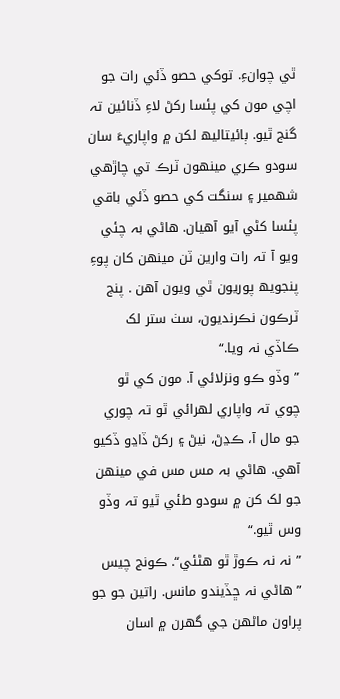ٿي چوانءِ. توکي حصو ڏئي رات جو اچي مون کي پئسا رکڻ لاءِ ڏنائين تہ گنج ٿيو. ٻائيتاليھ لکن ۾ واپاريءَ سان سودو ڪري مينهون ٽرڪ تي چاڙهي شهمير ۽ سنگت کي حصو ڏئي باقي پئسا کڻي آيو آهيان. هاڻي بہ چئي ويو آ تہ رات وارين ٽن مينهن کان پوءِ پنجويھ پوريون ٿي ويون آهن . پنج ٽرڪون نڪرنديون، سٺ ستر لک ڪاڏي نہ ويا.“
” وڏو ڪو ونزلائي آ. مون کي ٿو چوي تہ واپاري لهرائي ٿو تہ چوري جو مال آ، ڪڍڻ، نيڻ ۽ رکڻ ڏاڍو ڏکيو آهي. هاڻي بہ مس مس في مينهن جو لک کن ۾ سودو طئي ٿيو تہ وڏو وس ٿيو.“
” نہ نہ ڪوڙ ٿو هڻئي“. ڪونج چيس
” هاڻي نہ ڇڏيندو مانس. راتين جو جو پراون ماڻهن جي گهرن ۾ اسان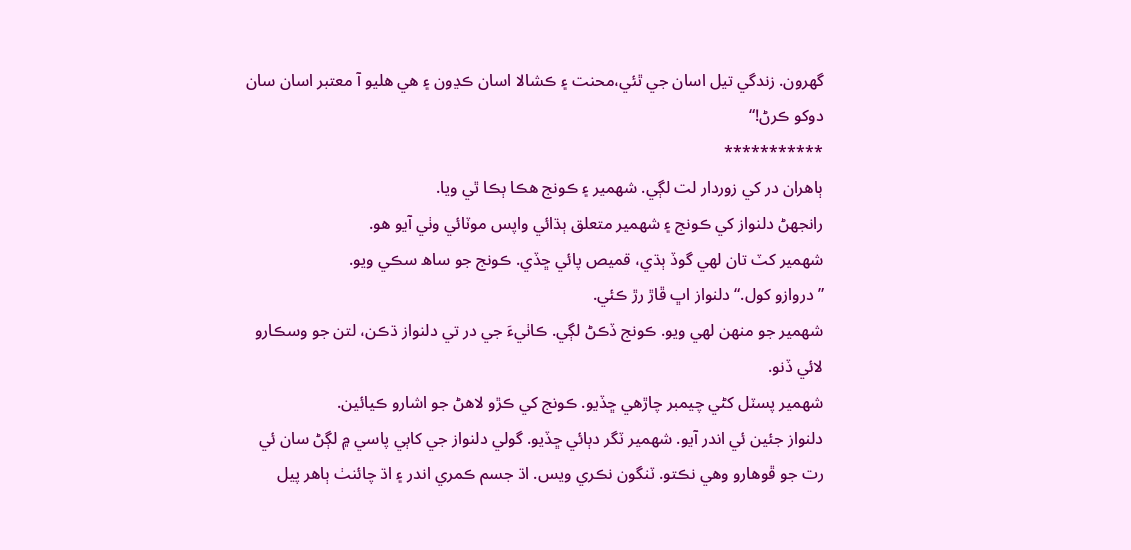گهرون. زندگي تيل اسان جي ٿئي،محنت ۽ ڪشالا اسان ڪڍون ۽ هي هليو آ معتبر اسان سان دوکو ڪرڻ!“
***********
ٻاهران در کي زوردار لت لڳي. شهمير ۽ ڪونج هڪا ٻڪا ٿي ويا.
رانجهڻ دلنواز کي ڪونج ۽ شهمير متعلق ٻڌائي واپس موٽائي وٺي آيو هو.
شهمير کٽ تان لهي گوڏ ٻڌي، قميص پائي ڇڏي. ڪونج جو ساھ سڪي ويو.
” دروازو کول.“ دلنواز اڀ ڦاڙ رڙ ڪئي.
شهمير جو منهن لهي ويو. ڪونج ڏڪڻ لڳي. ڪاٺيءَ جي در تي دلنواز ڌڪن، لتن جو وسڪارو لائي ڏنو.
شهمير پسٽل کڻي چيمبر چاڙهي ڇڏيو. ڪونج کي ڪڙو لاهڻ جو اشارو ڪيائين.
دلنواز جئين ئي اندر آيو. شهمير ٽگر دٻائي ڇڏيو. گولي دلنواز جي کاٻي پاسي ۾ لڳڻ سان ئي رت جو ڦوهارو وهي نڪتو. ٽنگون نڪري ويس. اڌ جسم ڪمري اندر ۽ اڌ چائنٺ ٻاهر پيل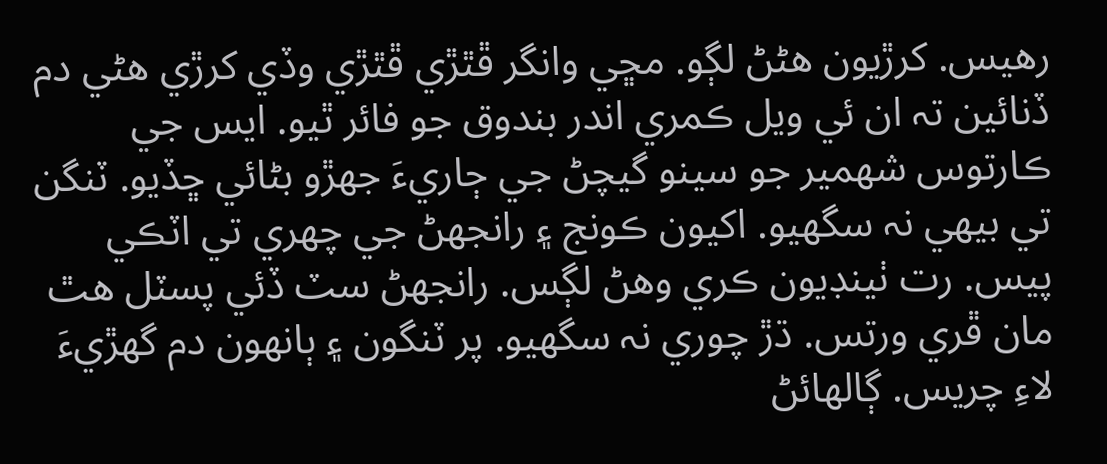رهيس. کرڙيون هڻڻ لڳو. مڇي وانگر ڦٿڙي ڦٿڙي وڏي کرڙي هڻي دم ڏنائين تہ ان ئي ويل ڪمري اندر بندوق جو فائر ٿيو. ايس جي ڪارتوس شهمير جو سينو گيچڻ جي ڄاريءَ جهڙو بڻائي ڇڏيو. ٽنگن تي بيهي نہ سگهيو. اکيون ڪونج ۽ رانجهڻ جي چهري تي اٽڪي پيس. رت ٺينڊيون ڪري وهڻ لڳس. رانجهڻ سٽ ڏئي پسٽل هٿ مان ڦري ورتس. ڌڙ چوري نہ سگهيو. پر ٽنگون ۽ ٻانهون دم گهڙيءَ لاءِ چريس. ڳالهائڻ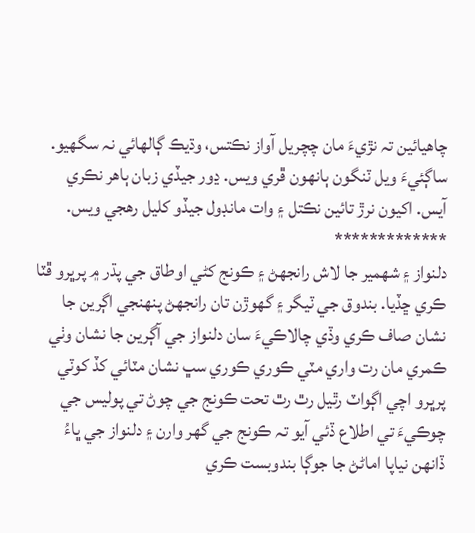چاهيائين تہ نڙيءَ مان چچريل آواز نڪتس، وڌيڪ ڳالهائي نہ سگهيو. ساڳئيءَ ويل ٽنگون ٻانهون ڦري ويس. ڍور جيڏي زبان ٻاهر نڪري آيس. اکيون نرڙ تائين نڪتل ۽ وات مانڊول جيڏو کليل رهجي ويس.
*************
دلنواز ۽ شهمير جا لاش رانجهڻ ۽ ڪونج کڻي اوطاق جي پڌر ۾ پرڀرو ڦٽا ڪري ڇڏيا. بندوق جي ٽيگر ۽ گهوڙن تان رانجهڻ پنهنجي اڳرين جا نشان صاف ڪري وڏي چالاڪيءَ سان دلنواز جي آڳرين جا نشان وٺي ڪمري مان رت واري مٽي ڪوري ڪوري سڀ نشان مٽائي کڏ کوٽي پرڀرو اچي اڳواٽ رٿيل رٿ رٿ تحت ڪونج جي چوڻ تي پوليس جي چوڪيءَ تي اطلاع ڏئي آيو تہ ڪونج جي گهر وارن ۽ دلنواز جي ڀاءُ ڏانهن نياپا اماڻڻ جا جوڳا بندوبست ڪري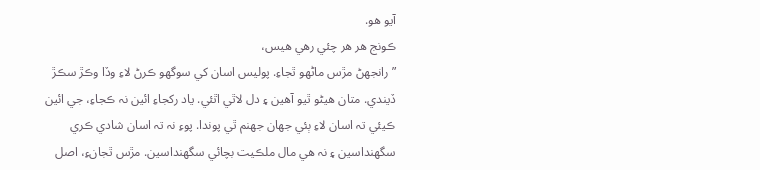آيو هو.
ڪونج هر هر چئي رهي هيس،
” رانجهڻ مڙس ماڻهو ٿجاءِ. پوليس اسان کي سوگهو ڪرڻ لاءِ وڏا وڪڙ سڪڙ ڏيندي. متان هيڻو ٿيو آهين ۽ دل لاٿي اٿئي. ياد رکجاءِ ائين نہ ڪجاءِ، جي ائين ڪيئي تہ اسان لاءِ ٻئي جهان جهنم ٿي پوندا. پوءِ نہ تہ اسان شادي ڪري سگهنداسين ۽ نہ هي مال ملڪيت بچائي سگهنداسين. مڙس ٿجانءِ، اصل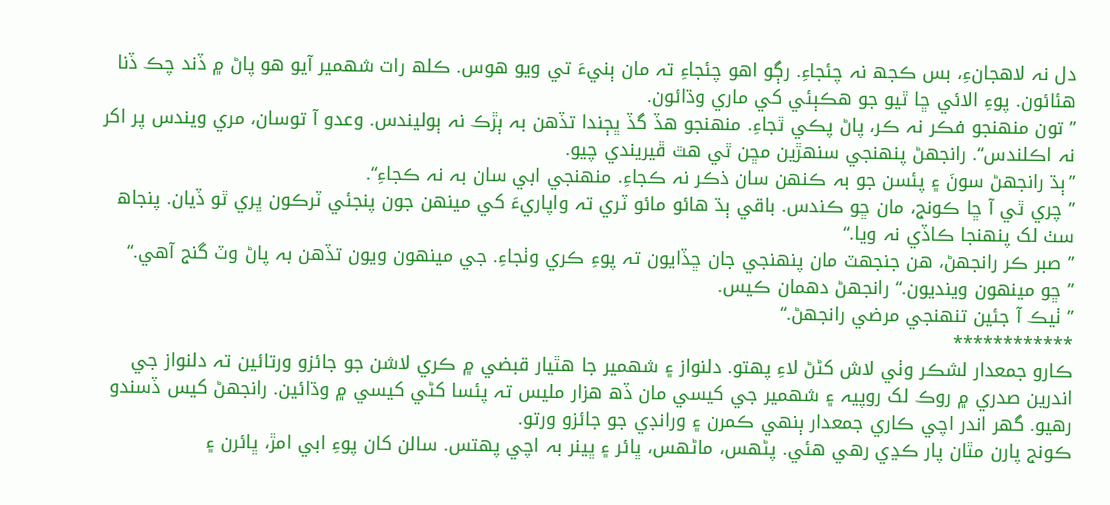دل نہ لاهجانءِ، بس ڪجھ نہ چئجاءِ. رڳو اهو چئجاءِ تہ مان ٻنيءَ تي ويو هوس. ڪلھ رات شهمير آيو هو پاڻ ۾ ڏند چڪ ڏنا هئائون. پوءِ الائي ڇا ٿيو جو هڪٻئي کي ماري وڌائون.
” تون منهنجو فڪر نہ ڪر، پاڻ پڪي ٿجاءِ. منهنجو هڏ گڏ ڀڄندا تڏهن بہ ٻڙڪ نہ ٻوليندس. وعدو آ توسان، مري ويندس پر اکر نہ اڪلندس“. رانجهڻ پنهنجي سنهڙين مڇن ٿي هٿ ڦيريندي چيو.
”ٻڌ رانجهڻ سونَ ۽ پئسن جو بہ ڪنهن سان ذڪر نہ ڪجاءِ. منهنجي ابي سان بہ نہ ڪجاءِ“.
” چري ٿي آ ڇا ڪونج، مان ڇو ڪندس. باقي ٻڌ هائو مائو ٽري تہ واپاريءَ کي مينهن جون پنجئي ٽرڪون ڀري ٿو ڏيان. پنجاھ سٺ لک پنهنجا ڪاڏي نہ ويا.“
” صبر ڪر رانجهڻ، هن جنجهٽ مان پنهنجي جان ڇڏايون تہ پوءِ ڪري وٺجاءِ. جي مينهون ويون تڏهن بہ پاڻ وٽ گنج آهي.“
” ڇو مينهون وينديون.“ رانجهڻ دهمان ڪيس.
” ٺيڪ آ جئين تنهنجي مرضي رانجهڻ.“
************
ڪارو جمعدار لشڪر وٺي لاش کڻڻ لاءِ پهتو. دلنواز ۽ شهمير جا هٿيار قبضي ۾ ڪري لاشن جو جائزو ورتائين تہ دلنواز جي اندرين صدري ۾ روڪ لک روپيہ ۽ شهمير جي کيسي مان ڏھ هزار مليس تہ پئسا کڻي کيسي ۾ وڌائين. رانجهڻ کيس ڏسندو رهيو. گهر اندر اچي ڪاري جمعدار ٻنهي ڪمرن ۽ ورانڊي جو جائزو ورتو.
ڪونج پارن مٿان پار ڪڍي رهي هئي. پڻهس، ماڻهس، ڀائر ۽ ڀينر بہ اچي پهتس. سالن کان پوءِ ابي امڙ، ڀائرن ۽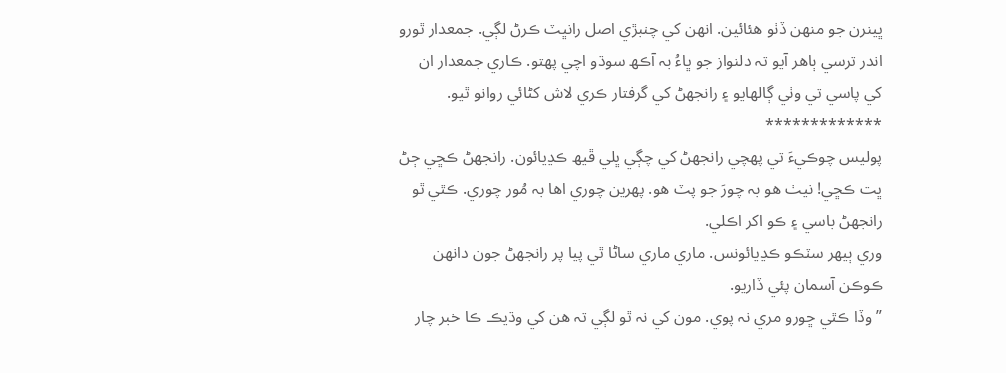ڀينرن جو منهن ڏٺو هئائين. انهن کي چنبڙي اصل رانڀٽ ڪرڻ لڳي. جمعدار ٿورو اندر ترسي ٻاهر آيو تہ دلنواز جو ڀاءُ بہ آڪھ سوڌو اچي پهتو. ڪاري جمعدار ان کي پاسي تي وٺي ڳالهايو ۽ رانجهڻ کي گرفتار ڪري لاش کڻائي روانو ٿيو.
*************
پوليس چوڪيءَ تي پهچي رانجهڻ کي چڳي ڀلي ڦيھ ڪڍيائون. رانجهڻ ڪڇي ڄڻ ڀت ڪڇي! نيٺ هو بہ چورَ جو پٽ هو. پهرين چوري اها بہ مُور چوري. ڪٿي ٿو رانجهڻ باسي ۽ ڪو اکر اڪلي.
وري ٻيهر سٽڪو ڪڍيائونس. ماري ماري ساڻا ٿي پيا پر رانجهڻ جون دانهن ڪوڪن آسمان پئي ڏاريو.
” وڏا ڪٿي ڇورو مري نہ پوي. مون کي نہ ٿو لڳي تہ هن کي وڌيڪ ڪا خبر چار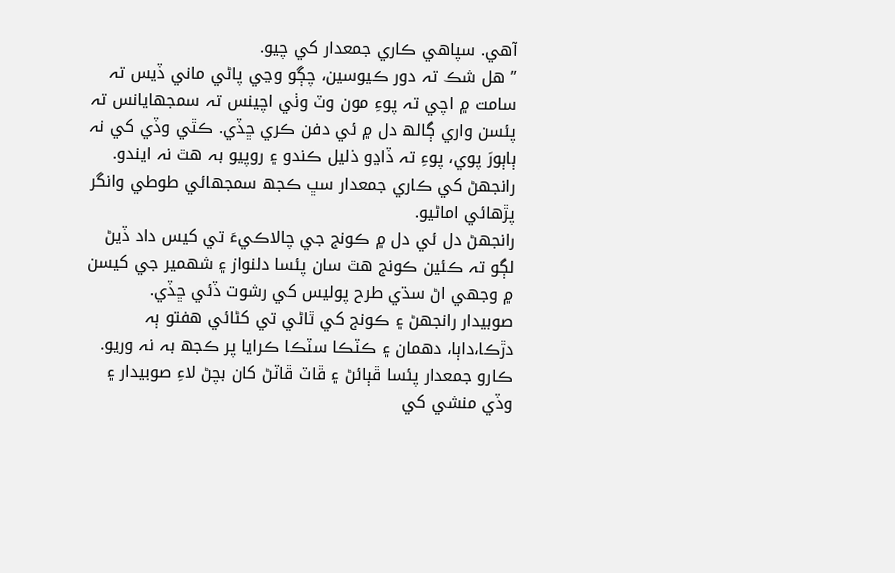آهي. سپاهي ڪاري جمعدار کي چيو.
” هل شڪ تہ دور ڪيوسين، چڳو وڃي پاڻي ماني ڏيس تہ سامت ۾ اچي تہ پوءِ مون وٽ وٺي اچينس تہ سمجهايانس تہ پئسن واري ڳالھ دل ۾ ئي دفن ڪري ڇڏي. ڪٿي وڏي کي نہ ٻاٻورَ پوي، پوءِ تہ ڏاڍو ذليل ڪندو ۽ روپيو بہ هٿ نہ ايندو.
رانجهڻ کي ڪاري جمعدار سڀ ڪجھ سمجهائي طوطي وانگر پڙهائي اماڻيو.
رانجهڻ دل ئي دل ۾ ڪونج جي چالاڪيءَ تي کيس داد ڏيڻ لڳو تہ ڪئين ڪونج هٿ سان پئسا دلنواز ۽ شهمير جي کيسن ۾ وجهي اڻ سڌي طرح پوليس کي رشوت ڏئي ڇڏي.
صوبيدار رانجهڻ ۽ ڪونج کي ٿاڻي تي کڻائي هفتو ٻہ دڙڪا،داٻا، دهمان ۽ ڪٽڪا سٽڪا ڪرايا پر ڪجھ بہ نہ وريو.
ڪارو جمعدار پئسا ڦٻائڻ ۽ ڦاٽ ڦاٽڻ کان بچڻ لاءِ صوبيدار ۽ وڏي منشي کي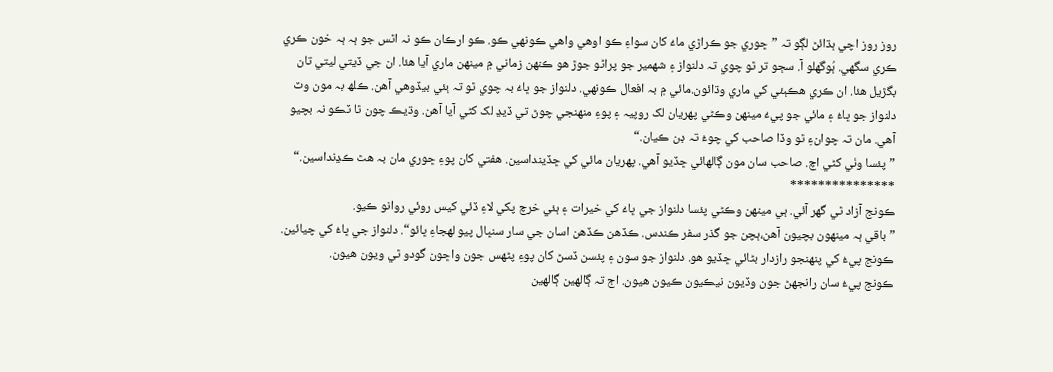روز روز اچي ٻڌائڻ لڳو تہ ”ڇوري جو ڪراڙي ماءُ کان سواءِ ڪو اوهي واهي ڪونهي ڪو. ڪو ارڪان ڪو نہ اٿس جو ٻہ ٻہ خون ڪري ڪري سگهي. ٻُوگهلو آ. سڄو تر ٿو چوي تہ دلنواز ۽ شهمير جو پراڻو جوڙ هو ڪنهن زماني ۾ مينهن ماري آيا هئا. ان جي ڏيتي ليتي تان بگڙيل هئا. ان ڪري هڪٻئي کي ماري وڌائون.مائي ۾ بہ افعال ڪونهي. دلنواز جو ڀاءُ بہ چوي ٿو تہ ٻئي بيڏوهي آهن. ڪلھ بہ مون وٽ دلنواز جو ڀاءُ ۽ مائي جو پيءُ مينهن وڪڻي پهريان لک روپيہ ۽ پوءِ منهنجي چوڻ تي ڏيڍ لک کڻي آيا آهن. وڌيڪ چون ٿا ٽڪو نہ بچيو آهي. مان تہ چوانءِ ٿو وڏا صاحب کي چوءُ تہ ڊن ڪيان.“
”پئسا وٺي کڻي اچ. صاحب سان مون ڳالهائي ڇڏيو آهي. پهريان مائي کي ڇڏينداسين. هفتي کان پوءِ ڇوري مان بہ هٿ ڪڍنداسين.“
***************
ڪونج آزاد ٿي گهر آئي. ٻي مينهن وڪڻي پئسا دلنواز جي ڀاءُ کي خيرات ۽ ٻئي خرچ پکي لاءِ ڏئي کيس روئي روانو ڪيو.
” باقي ٻہ مينهون بچيون آهن،ٻچن جو گذر سفر ڪندس. ڪڏهن ڪڏهن اسان جي سار سنڀال پيو لهجاءِ ڀائو“. دلنواز جي ڀاءُ کي چيائين.
ڪونج پيءُ کي پنهنجو رازدار بڻائي ڇڏيو هو. دلنواز جو سون ۽ پئسن ڏسڻ کان پوءِ پڻهس جون واڇون گودو ٿي ويون هيون.
ڪونج پيءُ سان رانجهڻ جون وڏيون نيڪيون ڪيون هيون. اڄ تہ ڳالهين ڳالهين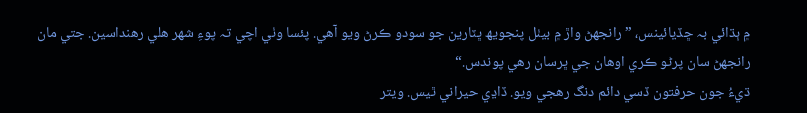۾ ٻڌائي بہ ڇڏيائينس، ”رانجهڻ واڙ ۾ بيٺل پنجويھ ڀٽارين جو سودو ڪرڻ ويو آهي. پئسا وٺي اچي تہ پوءِ شهر هلي رهنداسين. جتي مان رانجهڻ سان پرڻو ڪري اوهان جي ڀرسان رهي پوندس.“
ڌيءُ جون حرفتون ڏسي دائم دنگ رهجي ويو. ڏاڍي حيراني ٿيس. ويتر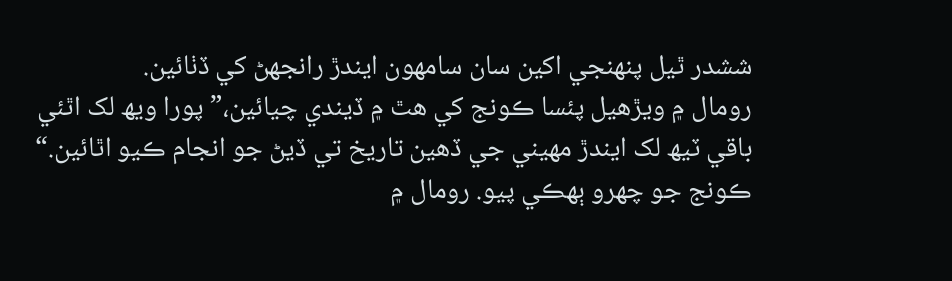ششدر ٿيل پنهنجي اکين سان سامهون ايندڙ رانجهڻ کي ڏٺائين.
رومال ۾ ويڙهيل پئسا ڪونج کي هٿ ۾ ڏيندي چيائين،” پورا ويھ لک اٿئي باقي ٽيھ لک ايندڙ مهيني جي ڏهين تاريخ تي ڏيڻ جو انجام ڪيو اٿائين.“
ڪونج جو چهرو ٻهڪي پيو. رومال ۾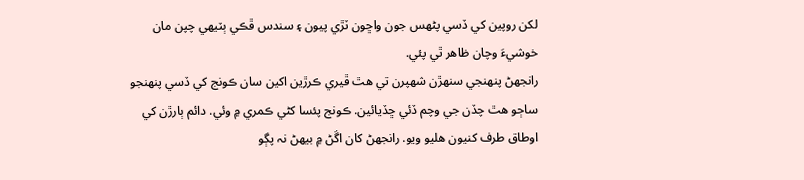لکن روپين کي ڏسي پڻهس جون واڇون ٽڙي پيون ۽ سندس ڦڪي ٻٽيهي چپن مان خوشيءَ وچان ظاهر ٿي پئي.
رانجهڻ پنهنجي سنهڙن شهپرن تي هٿ ڦيري ڪرڙين اکين سان ڪونج کي ڏسي پنهنجو ساڄو هٿ چڏن جي وچم ڏئي ڇڏيائين. ڪونج پئسا کڻي ڪمري ۾ وئي. دائم ٻارڙن کي اوطاق طرف کنيون هليو ويو. رانجهڻ کان اڱڻ ۾ بيهڻ نہ پڳو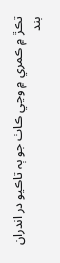تڪڙ ۾ ڪمري ۾ وڃي ڪاٺ جو ٻہ تاڪيو در اندران بند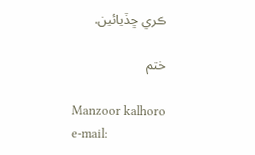ڪري ڇڏيائين.

ختم

Manzoor kalhoro
e-mail: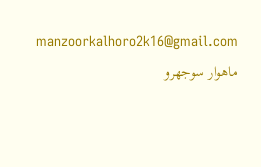manzoorkalhoro2k16@gmail.com
ماهوار سوجهرو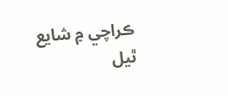ڪراچي ۾ شايع ٿيل